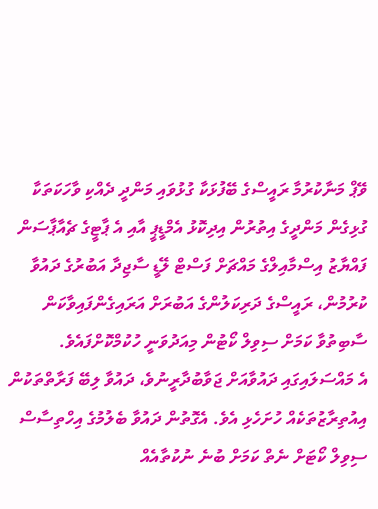ވޭޕް މަނާކުރުމާ ރައީސްގެ ބޭފުޅަކާ ގުޅުވައި މަންދީ ދެއްކި ވާހަކަތަކާ ގުޅިގެން މަންދީގެ އިތުރުން އިދިކޮޅު އެމްޑީޕީ އާއި އެ ޕާޓީގެ ޗެއާޕާސަން ފައްޔާޒު އިސްމާއިލްގެ މައްޗަށް ފަސްޓް ލޭޑީ ސާޖިދާ އަބުރުގެ ދައުވާ ކުރުމުން، ރައީސްގެ ދަރިކަލުންގެ އަބުރަށް އަރައިގެންފައިވާކަން ސާބިތުވާ ކަމަށް ސިވިލް ކޯޓުން މިއަދުވަނީ ހުކުމްކޮށްފައެވެ.
އެ މައްސަލައިގައި ދައުވާއަށް ޖަވާބުދާރީނުވެ، ދައުވާ ލިބޭ ފަރާތްތަކުން އިއުތިރާޒުތަކެއް ހުށަހެޅި އެވެ. އެގޮތުން ދައުވާ ބެލުމުގެ އިހްތިސާސް ސިވިލް ކޯޓަށް ނެތް ކަމަށް ބުނެ ނުކުތާއެއް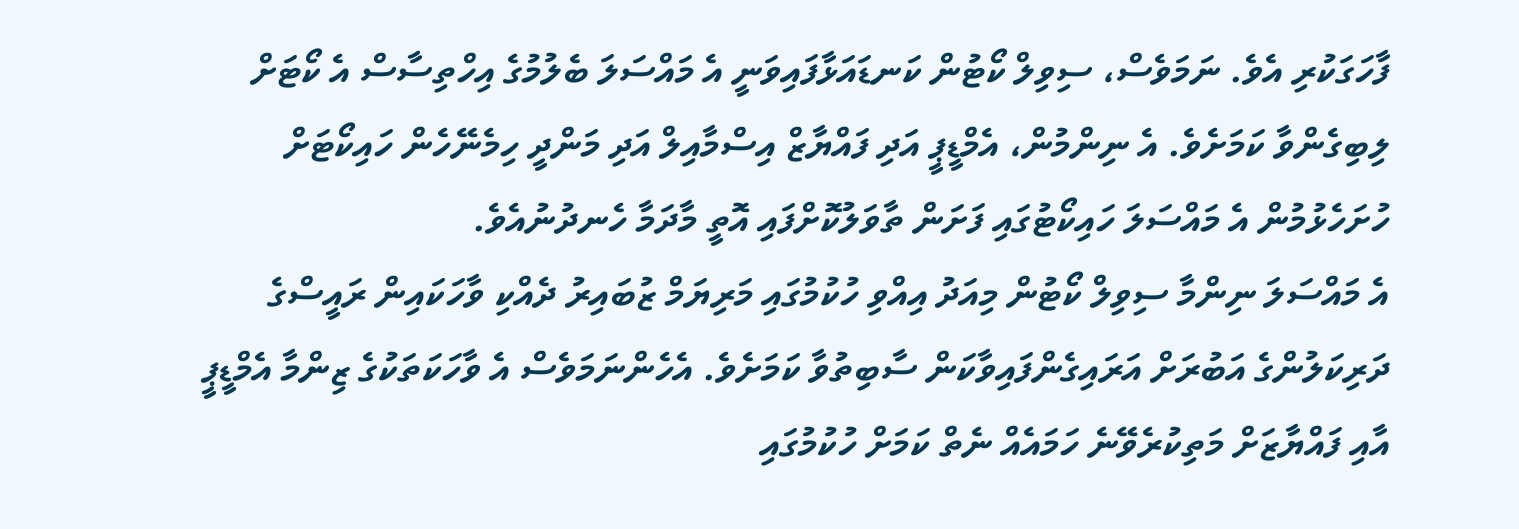ފާހަގަކުރި އެވެ. ނަމަވެސް، ސިވިލް ކޯޓުން ކަނޑައަޅާފައިވަނީ އެ މައްސަލަ ބެލުމުގެ އިހްތިސާސް އެ ކޯޓަށް ލިބިގެންވާ ކަމަށެވެ. އެ ނިންމުން، އެމްޑީޕީ އަދި ފައްޔާޒް އިސްމާއިލް އަދި މަންދީ ހިމެނޭހެން ހައިކޯޓަށް ހުށަހެޅުމުން އެ މައްސަލަ ހައިކޯޓުގައި ފަށަން ތާވަލުކޮށްފައި އޮތީ މާދަމާ ހެނދުނުއެވެ.
އެ މައްސަލަ ނިންމާ ސިވިލް ކޯޓުން މިއަދު އިއްވި ހުކުމުގައި މަރިޔަމް ޒުބައިރު ދެއްކި ވާހަކައިން ރައީސްގެ ދަރިކަލުންގެ އަބުރަށް އަރައިގެންފައިވާކަން ސާބިތުވާ ކަމަށެވެ. އެހެންނަމަވެސް އެ ވާހަކަތަކުގެ ޒިންމާ އެމްޑީޕީ އާއި ފައްޔާޒަށް މަތިކުރެވޭނެ ހަމައެއް ނެތް ކަމަށް ހުކުމުގައި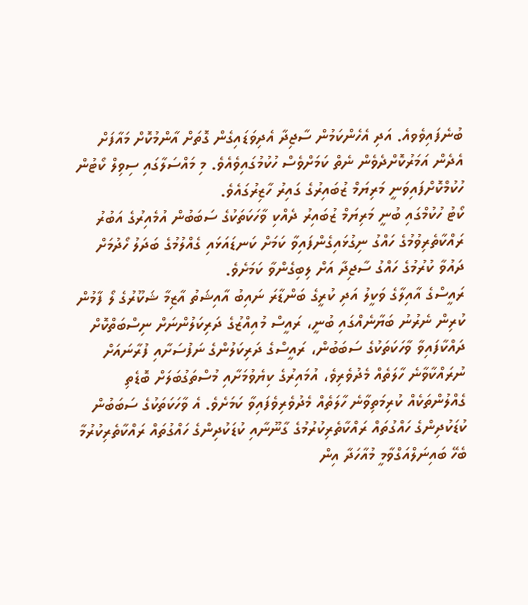ބުނެފައިވެވއެ. އަދި އެހެންކަމުން ސާޖިދާ އެދިވަޑައިގެން ގޮތަށް އާންމުކޮށް މައާފަށް އެދެން އަމަރުކޮށްދެވެން ނެތް ކަމަށްވެސް ހުކުމުގައިވެއެވެ. މި މައްސަލާގައި ސިވިލް ކޯޓުން ހުކުމްކޮށްފައިވަނީ މަރިޔަމް ޒުބައިރުގެ ގައިރު ހާޒިރުގައެވެ.
ކޯޓު ހުކުމްގައި ބުނީ މަރިޔަމް ޒުބައިރު ދެއްކި ވާހަކަތަކުގެ ސަބަބުން އުމެއިރުގެ އަބުރު ރައްކާތެރިވުމުގެ ހައްގު ނިގުޅައިގެންފައިވާ ކަމަށް ކަނޑައަޅައި ގެއްލުމުގެ ބަދަލު ހޯދުމަށް ދައުވާ ކުރުމުގެ ހައްގު ސާޖިދާ އަށް ލިބިގެންވާ ކަމަށެވެ.
ރައީސްގެ އާއިލާގެ ވަކީލު އަދި ކުރީގެ ބަންޑާރަ ނައިބު އާއިޝަތު އާޒިމާ ޝަކޫރުގެ ލޯ ފާމުން ކުރިން ނެރުނު ބަޔާނެއްގައި ބުނީ، ރައީސް މުއިއްޒުގެ ދަރިކަލުންނަށް ނިސްބަތްކޮށް ދައްކާފައިވާ ވާހަކަތަކުގެ ސަބަބުން، ރައީސްގެ ދަރިކަލުންގެ ނަފުސަށާއި ފުރާނައަށް ނުރައްކާވާނެ ހާލަތެއް މެދުވެރިވެ، އުމައިރުގެ ކިޔެވުމަށާއި މުސްތަގުބަލަށް ބޮޑެތި ގެއްލުންތަކެއް ކުރިމަތިވާނެ ހާލަތެއް މެދުވެރިވެފައިވާ ކަމަށެވެ. އެ ވާހަކަތަކުގެ ސަބަބުން ކުޑަކުދިންގެ ހައްގުތައް ރައްކާތެރިކުރުމުގެ ގާނޫނާއި ކުޑަކުދިންގެ ހައްގުތައް ރައްކާތެރިކުރުމާ ބެހޭ ބައިނަލްއަގްވާމީ މުއާހަދާ އިން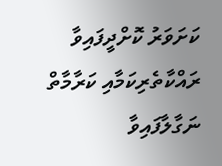ކަށަވަރު ކޮށްދީފައިވާ ރައްކާތެރިކަމާއި ކަރާމާތް ނަގާލާފައިވާ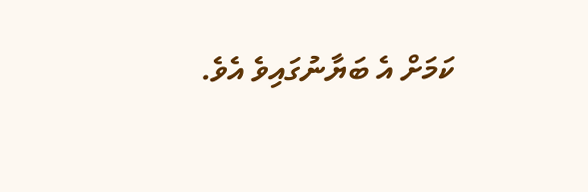ކަމަށް އެ ބަޔާނުގައިވެ އެވެ.